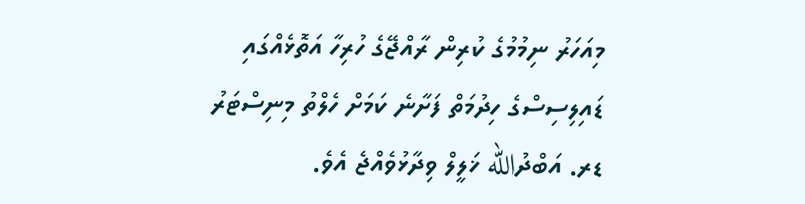މިއަހަރު ނިމުމުގެ ކުރިން ރާއްޖޭގެ ހުރިހާ އަތޮޅެއްގައި ޑައިލިސިސްގެ ހިދުމަތް ފަށާނެ ކަމަށް ހެލްތު މިނިސްޓަރު ޑރ. އަބްދުالله ޚަލީލް ވިދާޅުވެއްޖެ އެވެ.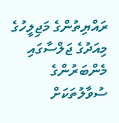ރައްޔިތުންގެ މަޖިލީހުގެ މިއަދުގެ ޖަލްސާގައި މެންބަރުންގެ ސުވާލުތަކަށް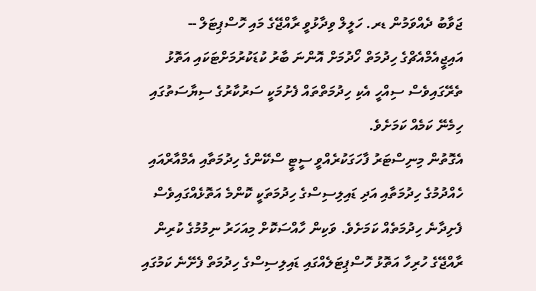ޖަވާބު ދެއްވަމުން ޑރ. ހަލީލް ވިދާޅުވީ ރާއްޖޭގެ މައި ހޮސްޕިޓަލް -- އައިޖީއެމްއެޗްގެ ހިދުމަތް ހޯދުމަށް އޮންނަ ބާރު ކުޑަކުރުމަށްޓަކައި އަތޮޅު ތެރޭގައިވެސް ސިއްހީ އެކި ހިދުމަތްތައް ފެށުމަކީ ސަރުކާރުގެ ސިޔާސަތުގައި ހިމެނޭ ކަމެއް ކަމަށެވެ.
އެގޮތުން މިނިސްޓަރު ފާހަގަކުރެއްވީ ސީޓީ ސްކޭންގެ ހިދުމަތާއި އެމްއާރްއައި ހެއްދުމުގެ ހިދުމަތާއި އަދި ޑައިލިސިސްގެ ހިދުމަތަކީ ކޮންމެ އަތޮޅެއްގައިވެސް ފެށިދާނެ ހިދުމަތެއް ކަމަށެވެ. ވަކިން ހާއްސަކޮށް މިއަހަރު ނިމުމުގެ ކުރިން ރާއްޖޭގެ ހުރިހާ އަތޮޅު ހޮސްޕިޓަލެއްގައި ޑައިލިސިސްގެ ހިދުމަތް ފެށޭނެ ކަމުގައި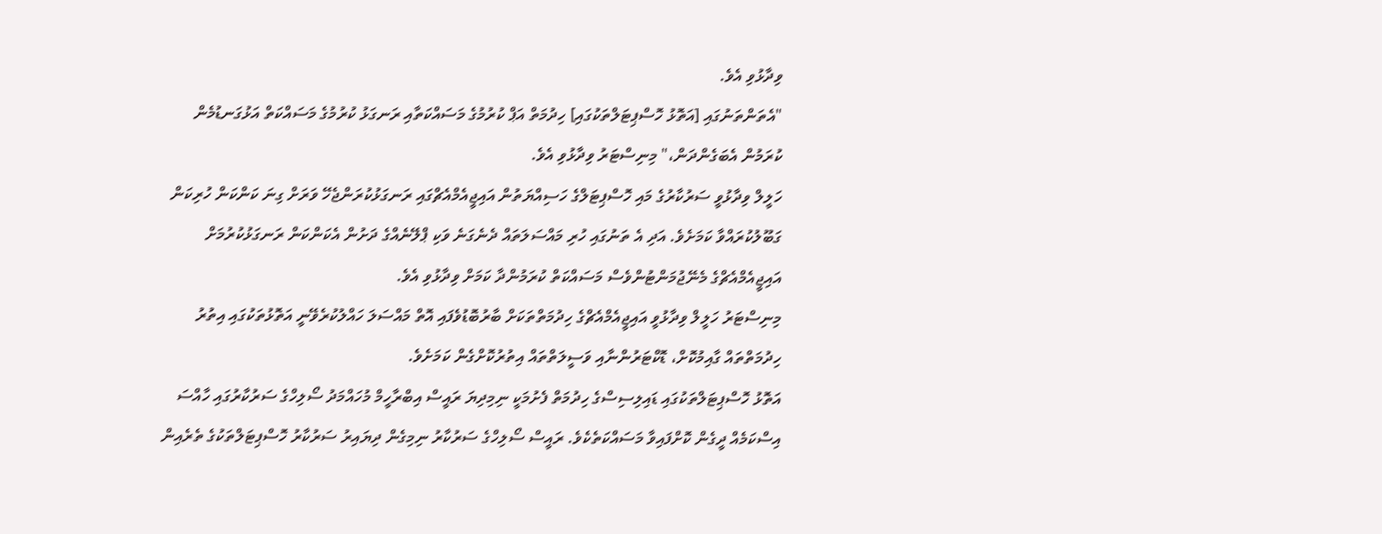ވިދާޅުވި އެވެ.
"އެތަންތަނުގައި [އަތޮޅު ހޮސްޕިޓަލްތަކުގައި] ހިދުމަތް އަޕް ކުރުމުގެ މަސައްކަތާއި ރަނގަޅު ކުރުމުގެ މަސައްކަތް އަޅުގަނޑުމެން ކުރަމުން އެބަގެންދަން،" މިނިސްޓަރު ވިދާޅުވި އެވެ.
ހަލީލް ވިދާޅުވީ ސަރުކާރުގެ މައި ހޮސްޕިޓަލްގެ ހަސިއްޔަތުން އައިޖީއެމްއެޗްގައި ރަނގަޅުކުރަންޖެހޭ ވަރަށް ގިނަ ކަންކަން ހުރިކަން ގަބޫލުކުރައްވާ ކަމަށެވެ. އަދި އެ ތަނުގައި ހުރި މައްސަލަތައް ދެނެގަނެ ވަކި ޕްލޭނެއްގެ ދަށުން އެކަންކަން ރަނގަޅުކުރުމަށް އައިޖީއެމްއެޗްގެ މެނޭޖުމަންޓުންވެސް މަސައްކަތް ކުރަމުންދާ ކަމަށް ވިދާޅުވި އެވެ.
މިނިސްޓަރު ހަލީލް ވިދާޅުވީ އައިޖީއެމްއެޗްގެ ހިދުމަތްތަކަށް ބާރުބޮޑުވެފައި އޮތް މައްސަލަ ހައްލުކުރެވޭނީ އަތޮޅުތަކުގައި އިތުރު ހިދުމަތްތައް ގާއިމުކޮށް، ޑޮކްޓަރުންނާއި ވަސީލަތްތައް އިތުރުކޮށްގެން ކަމަށެވެ.
އަތޮޅު ހޮސްޕިޓަލްތަކުގައި ޑައިލިސިސްގެ ހިދުމަތް ފެށުމަކީ ނިމިދިޔަ ރައީސް އިބްރާހީމް މުހައްމަދު ސޯލިހްގެ ސަރުކާރުގައި ހާއްސަ އިސްކަމެއް ދީގެން ކޮށްފައިވާ މަސައްކަތެކެވެ. ރައީސް ސޯލިހްގެ ސަރުކާރު ނިމިގެން ދިޔައިރު ސަރުކާރު ހޮސްޕިޓަލްތަކުގެ ތެރެއިން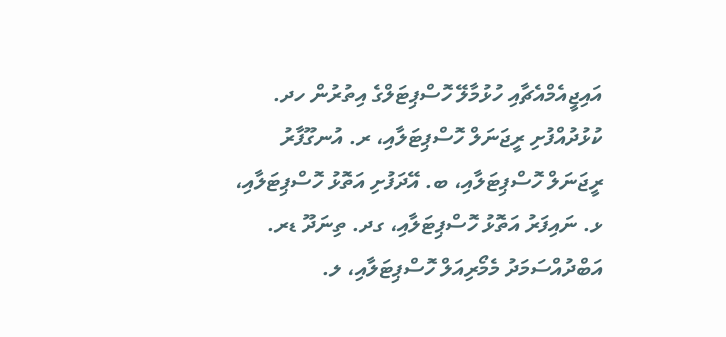އައިޖީއެމްއެޗާއި ހުޅުމާލޭ ހޮސްޕިޓަލްގެ އިތުރުން ހދ. ކުޅުދުއްފުށި ރީޖަނަލް ހޮސްޕިޓަލާއި، ރ. އުނގޫފާރު ރީޖަނަލް ހޮސްޕިޓަލާއި، ބ. އޭދަފުށި އަތޮޅު ހޮސްޕިޓަލާއި، ޅ. ނައިފަރު އަތޮޅު ހޮސްޕިޓަލާއި، ގދ. ތިނަދޫ ޑރ. އަބްދުއްސަމަދު މެމޯރިއަލް ހޮސްޕިޓަލާއި، ލ.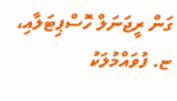ގަން ރީޖަނަލް ހޮސްޕިޓަލާއި، ޏ. ފުވައްމުލަކު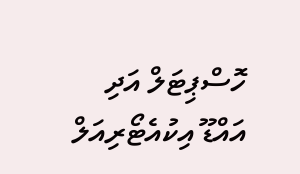ހޮސްޕިޓަލް އަދި އައްޑޫ އިކުއެޓޯރިއަލް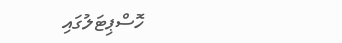ހޮސްޕިޓަލުގައި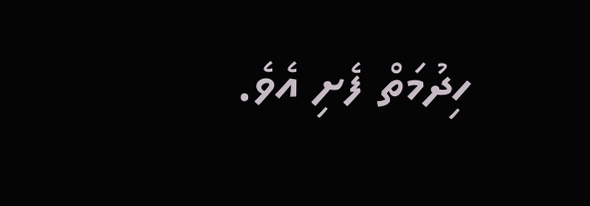ހިދުމަތް ފެށި އެވެ.